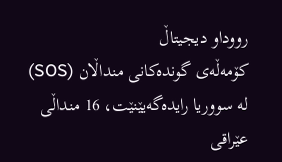رووداو دیجیتاڵ
کۆمەڵەی گوندەکانی منداڵان (SOS) لە سووریا رایدەگەیێنێت، 16 منداڵی عێراقی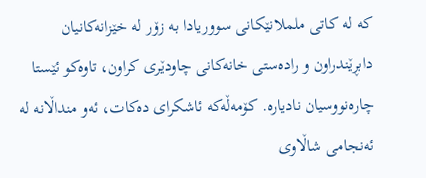کە لە کاتی ململانێکانی سووریادا بە زۆر لە خێزانەکانیان دابڕێندراون و رادەستی خانەکانی چاودێری کراون، تاوەکو ئێستا چارەنووسیان نادیارە. کۆمەڵەکە ئاشکرای دەکات، ئەو منداڵانە لە ئەنجامی شاڵاوی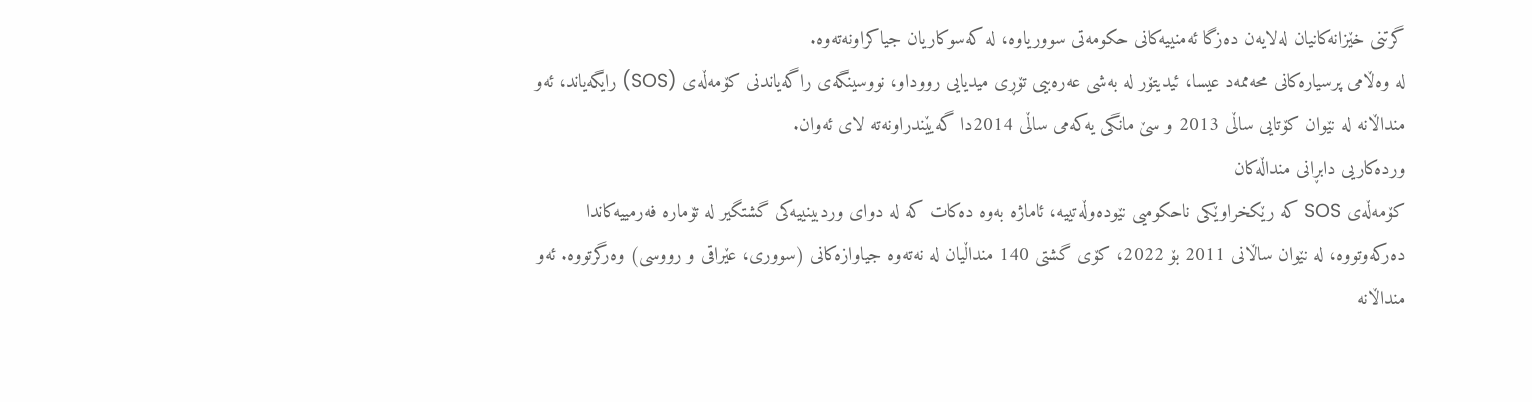گرتنی خێزانەکانیان لەلایەن دەزگا ئەمنییەکانی حکومەتی سووریاوە، لە کەسوکاریان جیاکراونەتەوە.
لە وەڵامی پرسیارەکانی محەممەد عیسا، ئیدیتۆر لە بەشی عەرەبیی تۆڕی میدیایی رووداو، نووسینگەی راگەیاندنی کۆمەڵەی (SOS) رایگەیاند، ئەو منداڵانە لە نێوان کۆتایی ساڵی 2013 و سێ مانگی یەکەمی ساڵی 2014دا گەیێندراونەتە لای ئەوان.
وردەکاریی دابڕانی منداڵەکان
کۆمەڵەی SOS کە رێکخراوێکی ناحکومیی نێودەوڵەتییە، ئاماژە بەوە دەکات کە لە دوای وردبینییەکی گشتگیر لە تۆمارە فەرمییەکاندا دەرکەوتووە، لە نێوان ساڵانی 2011 بۆ 2022، کۆی گشتی 140 منداڵیان لە نەتەوە جیاوازەکانی (سووری، عێراقی و رووسی) وەرگرتووە. ئەو منداڵانە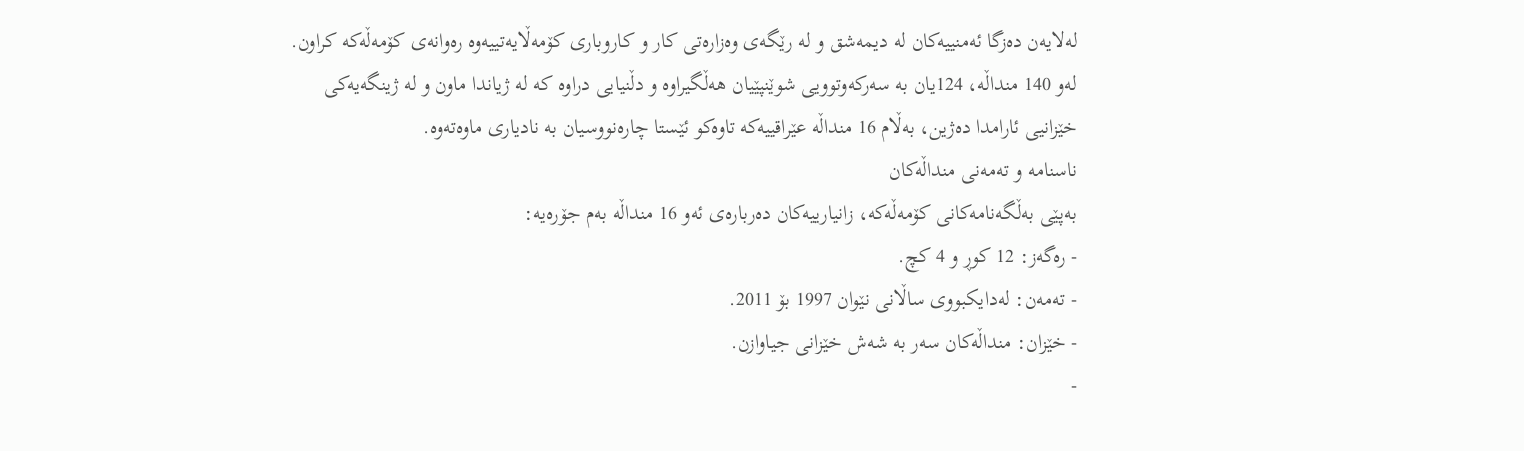لەلایەن دەزگا ئەمنییەکان لە دیمەشق و لە رێگەی وەزارەتی کار و کاروباری کۆمەڵایەتییەوە رەوانەی کۆمەڵەکە کراون.
لەو 140 منداڵە، 124یان بە سەرکەوتوویی شوێنپێیان هەڵگیراوە و دڵنیایی دراوە کە لە ژیاندا ماون و لە ژینگەیەکی خێزانیی ئارامدا دەژین، بەڵام 16 منداڵە عێراقییەکە تاوەکو ئێستا چارەنووسیان بە نادیاری ماوەتەوە.
ناسنامە و تەمەنی منداڵەکان
بەپێی بەڵگەنامەکانی کۆمەڵەکە، زانیارییەکان دەربارەی ئەو 16 منداڵە بەم جۆرەیە:
- رەگەز: 12 کوڕ و 4 کچ.
- تەمەن: لەدایکبووی ساڵانی نێوان 1997 بۆ 2011.
- خێزان: منداڵەکان سەر بە شەش خێزانی جیاوازن.
-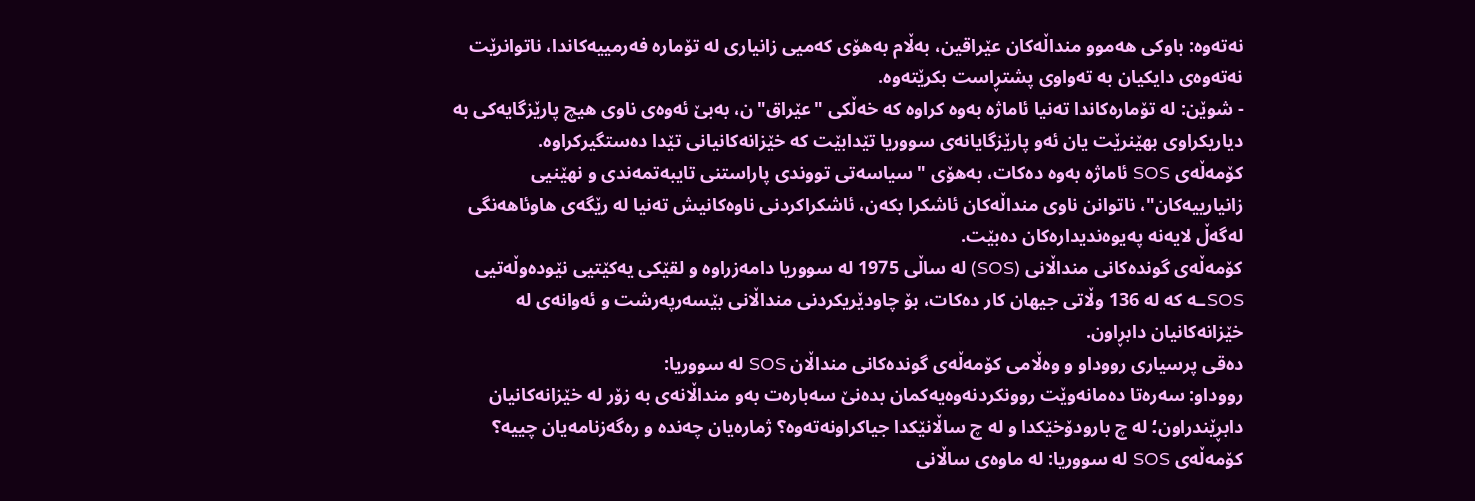نەتەوە: باوکی هەموو منداڵەکان عێراقین، بەڵام بەهۆی کەمیی زانیاری لە تۆمارە فەرمییەکاندا، ناتوانرێت نەتەوەی دایکیان بە تەواوی پشتڕاست بکرێتەوە.
- شوێن: لە تۆمارەکاندا تەنیا ئاماژە بەوە کراوە کە خەڵکی "عێراق"ن، بەبێ ئەوەی ناوی هیچ پارێزگایەکی بە دیاریکراوی بهێنرێت یان ئەو پارێزگایانەی سووریا تێدابێت کە خێزانەکانیانی تێدا دەستگیرکراوە.
کۆمەڵەی SOS ئاماژە بەوە دەکات، بەهۆی "سیاسەتی تووندی پاراستنی تایبەتمەندی و نهێنیی زانیارییەکان"، ناتوانن ناوی منداڵەکان ئاشکرا بکەن، ئاشکراکردنی ناوەکانیش تەنیا لە رێگەی هاوئاهەنگی لەگەڵ لایەنە پەیوەندیدارەکان دەبێت.
کۆمەڵەی گوندەکانی منداڵانی (SOS) لە ساڵی 1975 لە سووریا دامەزراوە و لقێکی یەکێتیی نێودەوڵەتیی SOSـە کە لە 136 وڵاتی جیهان کار دەکات، بۆ چاودێریکردنی منداڵانی بێسەرپەرشت و ئەوانەی لە خێزانەکانیان دابڕاون.
دەقی پرسیاری رووداو و وەڵامی کۆمەڵەی گوندەکانی منداڵان SOS لە سووریا:
رووداو: سەرەتا دەمانەوێت روونکردنەوەیەکمان بدەنێ سەبارەت بەو منداڵانەی بە زۆر لە خێزانەکانیان دابڕێندراون؛ لە چ بارودۆخێکدا و لە چ ساڵانێکدا جیاکراونەتەوە؟ ژمارەیان چەندە و رەگەزنامەیان چییە؟
کۆمەڵەی SOS لە سووریا: لە ماوەی ساڵانی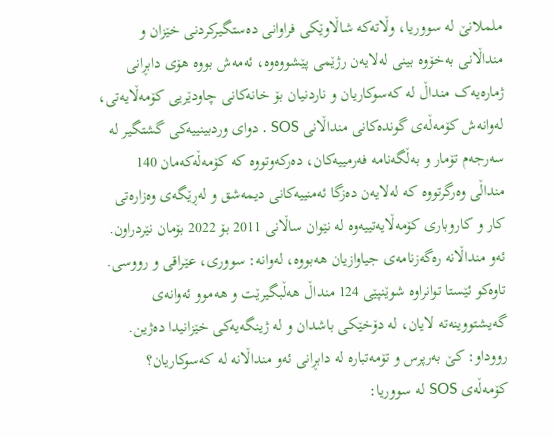ململانێ لە سووریا، وڵاتەکە شاڵاوێکی فراوانی دەستگیرکردنی خێزان و منداڵانی بەخۆوە بینی لەلایەن رژێمی پێشووەوە، ئەمەش بووە هۆی دابڕانی ژمارەیەک منداڵ لە کەسوکاریان و ناردنیان بۆ خانەکانی چاودێریی کۆمەڵایەتی، لەوانەش کۆمەڵەی گوندەکانی منداڵانی SOS . دوای وردبینییەکی گشتگیر لە سەرجەم تۆمار و بەڵگەنامە فەرمییەکان، دەرکەوتووە کە کۆمەڵەکەمان 140 منداڵی وەرگرتووە کە لەلایەن دەزگا ئەمنییەکانی دیمەشق و لەڕێگەی وەزارەتی کار و کاروباری کۆمەڵایەتییەوە لە نێوان ساڵانی 2011 بۆ 2022 بۆمان نێردراون. ئەو منداڵانە رەگەزنامەی جیاوازیان هەبووە، لەوانە: سووری، عێراقی و رووسی. تاوەکو ئێستا توانراوە شوێنپێی 124 منداڵ هەڵبگیرێت و هەموو ئەوانەی گەیشتووینەتە لایان، لە دۆخێکی باشدان و لە ژینگەیەکی خێزانیدا دەژین.
رووداو: کێ بەرپرس و تۆمەتبارە لە دابڕانی ئەو منداڵانە لە کەسوکاریان؟
کۆمەڵەی SOS لە سووریا: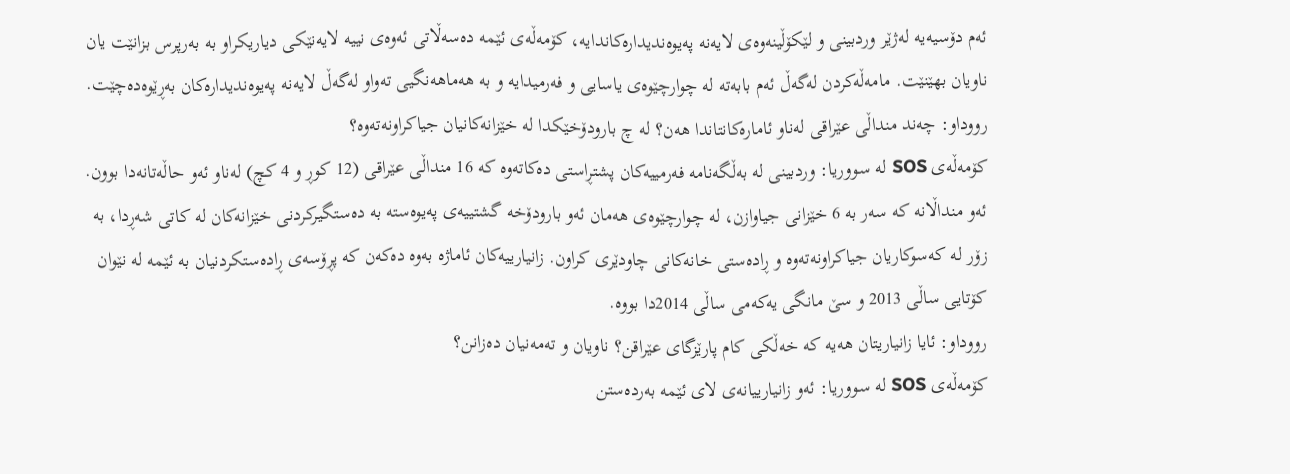ئەم دۆسیەیە لەژێر وردبینی و لێکۆڵینەوەی لایەنە پەیوەندیدارەکاندایە، کۆمەڵەی ئێمە دەسەڵاتی ئەوەی نییە لایەنێکی دیاریکراو بە بەرپرس بزانێت یان ناویان بهێنێت. مامەڵەکردن لەگەڵ ئەم بابەتە لە چوارچێوەی یاسایی و فەرمیدایە و بە هەماهەنگیی تەواو لەگەڵ لایەنە پەیوەندیدارەکان بەڕێوەدەچێت.
رووداو: چەند منداڵی عێراقی لەناو ئامارەکانتاندا هەن؟ لە چ بارودۆخێکدا لە خێزانەکانیان جیاکراونەتەوە؟
کۆمەڵەی SOS لە سووریا: وردبینی لە بەڵگەنامە فەرمییەکان پشتڕاستی دەکاتەوە کە 16 منداڵی عێراقی (12 کوڕ و 4 کچ) لەناو ئەو حاڵەتانەدا بوون. ئەو منداڵانە کە سەر بە 6 خێزانی جیاوازن، لە چوارچێوەی هەمان ئەو بارودۆخە گشتییەی پەیوەستە بە دەستگیرکردنی خێزانەکان لە کاتی شەڕدا، بە زۆر لە کەسوکاریان جیاکراونەتەوە و ڕادەستی خانەکانی چاودێری کراون. زانیارییەکان ئاماژە بەوە دەکەن کە پڕۆسەی ڕادەستکردنیان بە ئێمە لە نێوان کۆتایی ساڵی 2013 و سێ مانگی یەکەمی ساڵی 2014دا بووە.
رووداو: ئایا زانیاریتان هەیە کە خەڵکی کام پارێزگای عێراقن؟ ناویان و تەمەنیان دەزانن؟
کۆمەڵەی SOS لە سووریا: ئەو زانیارییانەی لای ئێمە بەردەستن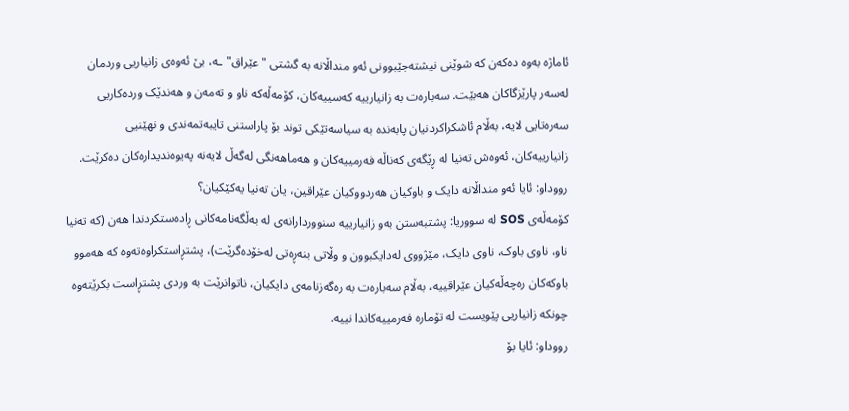ئاماژە بەوە دەکەن کە شوێنی نیشتەجێبوونی ئەو منداڵانە بە گشتی "عێراق"ـە، بێ ئەوەی زانیاریی وردمان لەسەر پارێزگاکان هەبێت. سەبارەت بە زانیارییە کەسییەکان، کۆمەڵەکە ناو و تەمەن و هەندێک وردەکاریی سەرەتایی لایە، بەڵام ئاشکراکردنیان پابەندە بە سیاسەتێکی توند بۆ پاراستنی تایبەتمەندی و نهێنیی زانیارییەکان، ئەوەش تەنیا لە ڕێگەی کەناڵە فەرمییەکان و هەماهەنگی لەگەڵ لایەنە پەیوەندیدارەکان دەکرێت.
رووداو: ئایا ئەو منداڵانە دایک و باوکیان هەردووکیان عێراقین، یان تەنیا یەکێکیان؟
کۆمەڵەی SOS لە سووریا: پشتبەستن بەو زانیارییە سنووردارانەی لە بەڵگەنامەکانی ڕادەستکردندا هەن (کە تەنیا ناو، ناوی باوک، ناوی دایک، مێژووی لەدایکبوون و وڵاتی بنەڕەتی لەخۆدەگرێت)، پشتڕاستکراوەتەوە کە هەموو باوکەکان رەچەڵەکیان عێراقییە، بەڵام سەبارەت بە رەگەزنامەی دایکیان، ناتوانرێت بە وردی پشتڕاست بکرێتەوە چونکە زانیاریی پێویست لە تۆمارە فەرمییەکاندا نییە.
رووداو: ئایا بۆ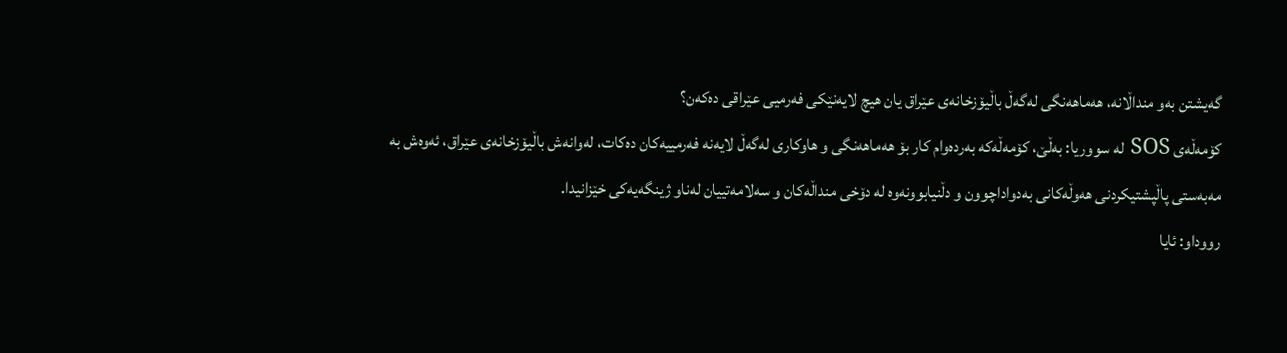گەیشتن بەو منداڵانە، هەماهەنگی لەگەڵ باڵیۆزخانەی عێراق یان هیچ لایەنێکی فەرمیی عێراقی دەکەن؟
کۆمەڵەی SOS لە سووریا: بەڵێ، کۆمەڵەکە بەردەوام کار بۆ هەماهەنگی و هاوکاری لەگەڵ لایەنە فەرمییەکان دەکات، لەوانەش باڵیۆزخانەی عێراق، ئەوەش بە مەبەستی پاڵپشتیکردنی هەوڵەکانی بەدواداچوون و دڵنیابوونەوە لە دۆخی منداڵەکان و سەلامەتییان لەناو ژینگەیەکی خێزانیدا.
رووداو: ئایا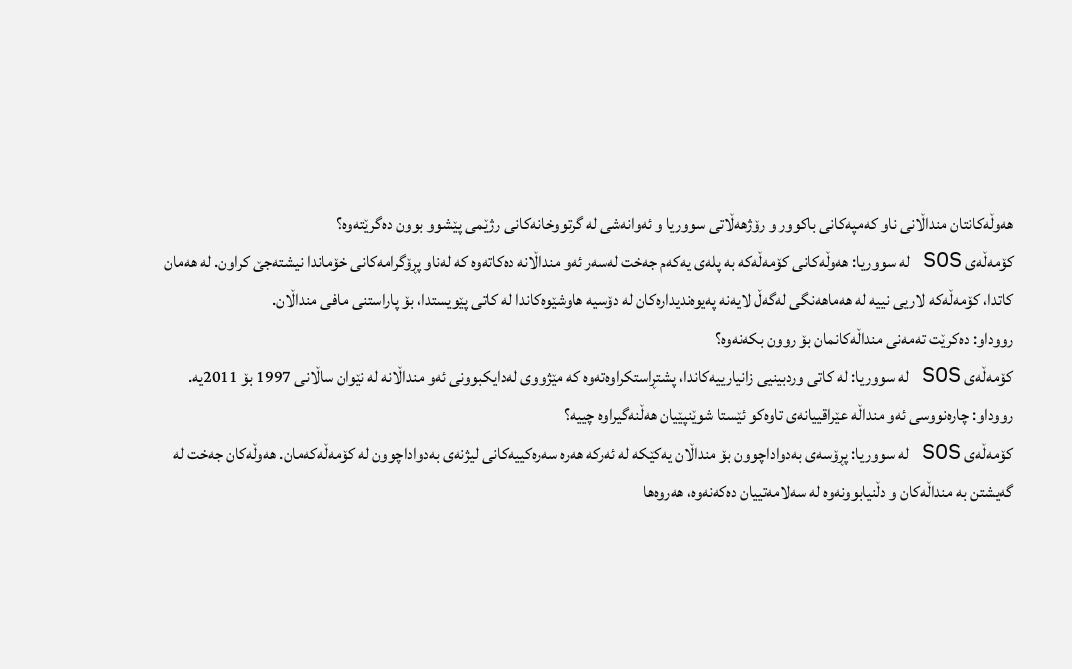هەوڵەکانتان منداڵانی ناو کەمپەکانی باکوور و رۆژهەڵاتی سووریا و ئەوانەشی لە گرتووخانەکانی رژێمی پێشوو بوون دەگرێتەوە؟
کۆمەڵەی SOS لە سووریا: هەوڵەکانی کۆمەڵەکە بە پلەی یەکەم جەخت لەسەر ئەو منداڵانە دەکاتەوە کە لەناو پڕۆگرامەکانی خۆماندا نیشتەجێ کراون. لە هەمان کاتدا، کۆمەڵەکە لاریی نییە لە هەماهەنگی لەگەڵ لایەنە پەیوەندیدارەکان لە دۆسیە هاوشێوەکاندا لە کاتی پێویستدا، بۆ پاراستنی مافی منداڵان.
رووداو: دەکرێت تەمەنی منداڵەکانمان بۆ روون بکەنەوە؟
کۆمەڵەی SOS لە سووریا: لە کاتی وردبینیی زانیارییەکاندا، پشتڕاستکراوەتەوە کە مێژووی لەدایکبوونی ئەو منداڵانە لە نێوان ساڵانی 1997 بۆ 2011یە.
رووداو: چارەنووسی ئەو منداڵە عێراقییانەی تاوەکو ئێستا شوێنپێیان هەڵنەگیراوە چییە؟
کۆمەڵەی SOS لە سووریا: پڕۆسەی بەدواداچوون بۆ منداڵان یەکێکە لە ئەرکە هەرە سەرەکییەکانی لیژنەی بەدواداچوون لە کۆمەڵەکەمان. هەوڵەکان جەخت لە گەیشتن بە منداڵەکان و دڵنیابوونەوە لە سەلامەتییان دەکەنەوە، هەروەها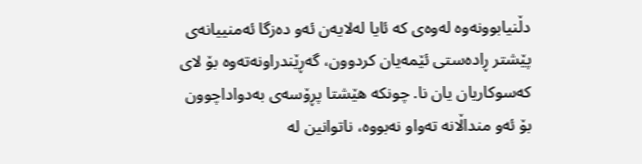دڵنیابوونەوە لەوەی کە ئایا لەلایەن ئەو دەزگا ئەمنییانەی پێشتر ڕادەستی ئێمەیان کردوون، گەڕێندراونەتەوە بۆ لای کەسوکاریان یان نا. چونکە هێشتا پڕۆسەی بەدواداچوون بۆ ئەو منداڵانە تەواو نەبووە، ناتوانین لە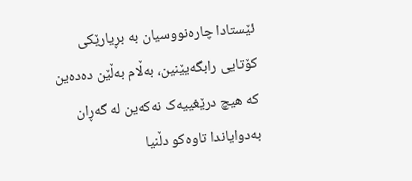ئێستادا چارەنووسیان بە بڕیارێکی کۆتایی رابگەیێنین، بەڵام بەڵێن دەدەین کە هیچ درێغییەک نەکەین لە گەڕان بەدوایاندا تاوەکو دڵنیا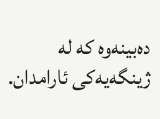دەبینەوە کە لە ژینگەیەکی ئارامدان.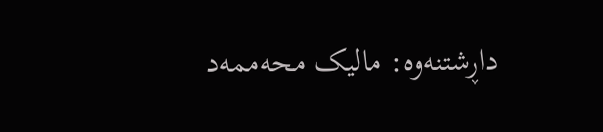داڕشتنەوە: مالیک محەممەد